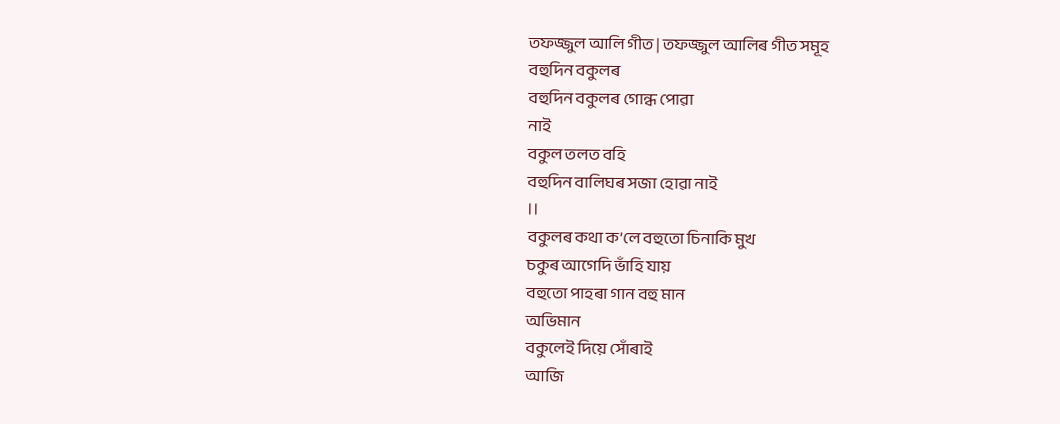তফজ্জুল আলি গীত | তফজ্জুল আলিৰ গীত সমূহ
বহুদিন বকুলৰ
বহুদিন বকুলৰ গোন্ধ পোৱা
নাই
বকুল তলত বহি
বহুদিন বালিঘৰ সজা হোৱা নাই
।।
বকুলৰ কথা ক’লে বহুতো চিনাকি মুখ
চকুৰ আগেদি ভাঁহি যায়
বহুতো পাহৰা গান বহু মান
অভিমান
বকুলেই দিয়ে সোঁৰাই
আজি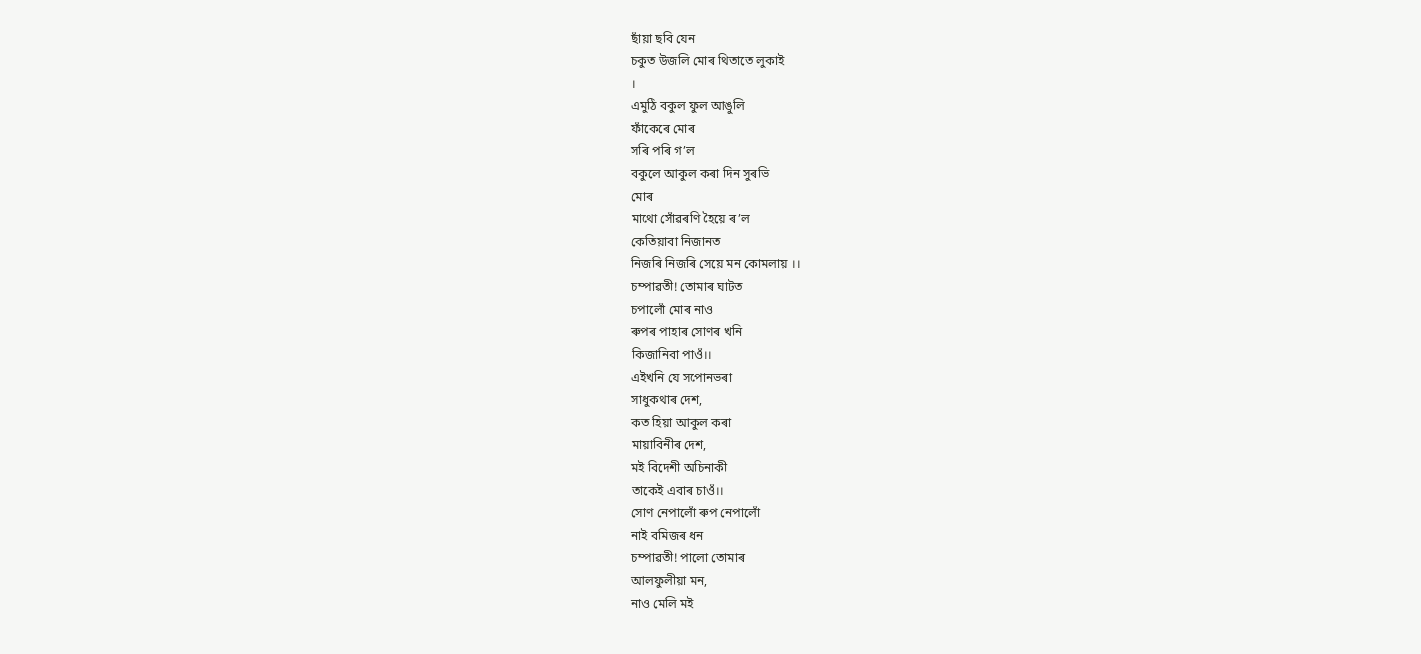ছাঁয়া ছবি যেন
চকুত উজলি মোৰ থিতাতে লুকাই
।
এমুঠি বকুল ফুল আঙুলি
ফাঁকেৰে মোৰ
সৰি পৰি গ’ল
বকুলে আকুল কৰা দিন সুৰভি
মোৰ
মাথো সোঁৱৰণি হৈয়ে ৰ’ল
কেতিয়াবা নিজানত
নিজৰি নিজৰি সেয়ে মন কোমলায় ।।
চম্পাৱতী! তোমাৰ ঘাটত
চপালোঁ মোৰ নাও
ৰুপৰ পাহাৰ সোণৰ খনি
কিজানিবা পাওঁ।।
এইখনি যে সপোনভৰা
সাধুকথাৰ দেশ,
কত হিয়া আকুল কৰা
মায়াবিনীৰ দেশ,
মই বিদেশী অচিনাকী
তাকেই এবাৰ চাওঁ।।
সোণ নেপালোঁ ৰুপ নেপালোঁ
নাই বমিজৰ ধন
চম্পাৱতী! পালো তোমাৰ
আলফুলীয়া মন,
নাও মেলি মই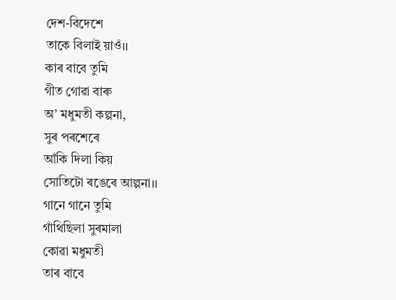দেশ-বিদেশে
তাকে বিলাই য়াওঁ।।
কাৰ বাবে তুমি
গীত গোৱা বাৰু
অ’ মধুমতী কল্পনা,
সুৰ পৰশেৰে
আঁকি দিলা কিয়
সোতিটো ৰঙেৰে আল্পনা।।
গানে গানে তুমি
গাঁথিছিলা সুৰমালা
কোৱা মধুমতী
তাৰ বাবে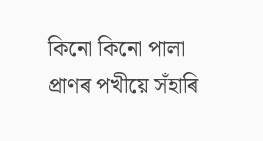কিনো কিনো পালা
প্ৰাণৰ পখীয়ে সঁহাৰি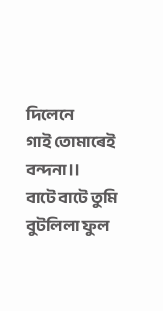দিলেনে
গাই তোমাৰেই বন্দনা।।
বাটে বাটে তুমি
বুটলিলা ফুল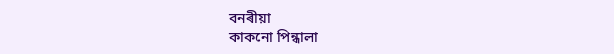বনৰীয়া
কাকনো পিন্ধালা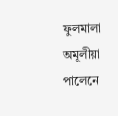ফুলমালা অমূলীয়া
পালেনে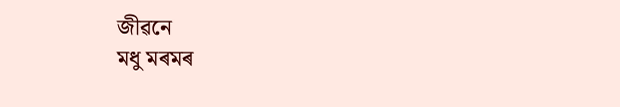জীৱনে
মধু মৰমৰ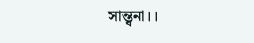সান্ত্বনা।।